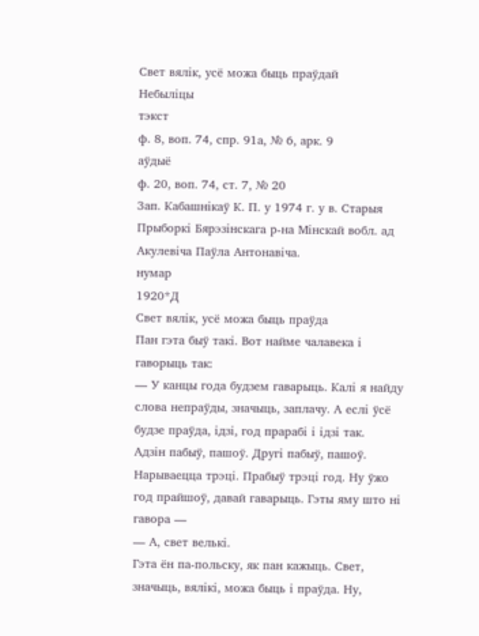Свет вялік, усё можа быць праўдай
Небыліцы
тэкст
ф. 8, воп. 74, спр. 91а, № 6, арк. 9
аўдыё
ф. 20, воп. 74, ст. 7, № 20
Зап. Кабашнікаў К. П. у 1974 г. у в. Старыя Прыборкі Бярэзінскага р-на Мінскай вобл. ад Акулевіча Паўла Антонавіча.
нумар
1920*Д
Свет вялік, усё можа быць праўда
Пан гэта быў такі. Вот найме чалавека і гаворыць так:
— У канцы года будзем гаварыць. Калі я найду слова непраўды, значыць, заплачу. А еслі ўсё будзе праўда, ідзі, год прарабі і ідзі так.
Адзін пабыў, пашоў. Другі пабыў, пашоў. Нарываецца трэці. Прабыў трэці год. Ну ўжо год прайшоў, давай гаварыць. Гэты яму што ні гавора —
— А, свет велькі.
Гэта ён па-польску, як пан кажыць. Свет, значыць, вялікі, можа быць і праўда. Ну,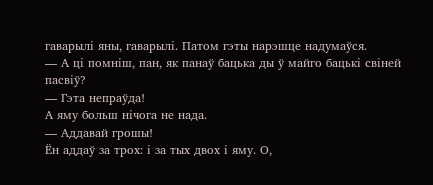гаварылі яны, гаварылі. Патом гэты нарэшце надумаўся.
— А ці помніш, пан, як панаў бацька ды ў майго бацькі свіней пасвіў?
— Гэта непраўда!
А яму больш нічога не нада.
— Аддавай грошы!
Ён аддаў за трох: і за тых двох і яму. О,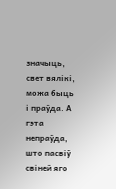значыць, свет вялікі, можа быць і праўда. А гэта непраўда, што пасвіў свіней яго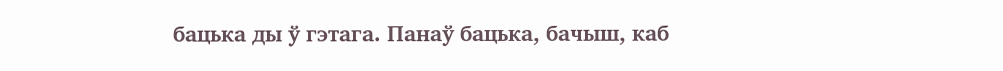бацька ды ў гэтага. Панаў бацька, бачыш, каб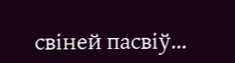свіней пасвіў…